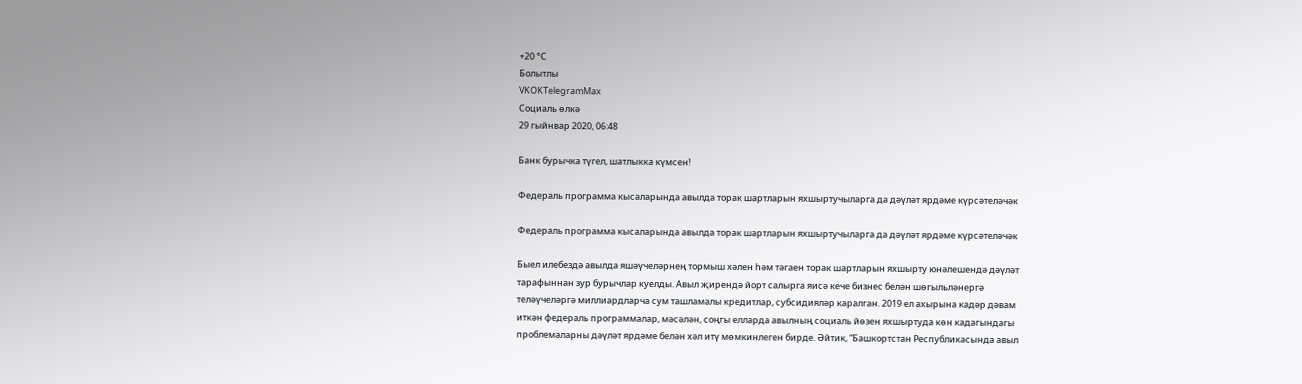+20 °С
Болытлы
VKOKTelegramMax
Социаль өлкә
29 гыйнвар 2020, 06:48

Банк бурычка түгел, шатлыкка күмсен!

Федераль программа кысаларында авылда торак шартларын яхшыртучыларга да дәүләт ярдәме күрсәтеләчәк

Федераль программа кысаларында авылда торак шартларын яхшыртучыларга да дәүләт ярдәме күрсәтеләчәк

Быел илебездә авылда яшәүчеләрнең тормыш хәлен һәм тәгаен торак шартларын яхшырту юнәлешендә дәүләт тарафыннан зур бурычлар куелды. Авыл җирендә йорт салырга яисә кече бизнес белән шөгыльләнергә теләүчеләргә миллиардларча сум ташламалы кредитлар, субсидияләр каралган. 2019 ел ахырына кадәр дәвам иткән федераль программалар, мәсәлән, соңгы елларда авылның социаль йөзен яхшыртуда көн кадагындагы проблемаларны дәүләт ярдәме белән хәл итү мөмкинлеген бирде. Әйтик, “Башкортстан Республикасында авыл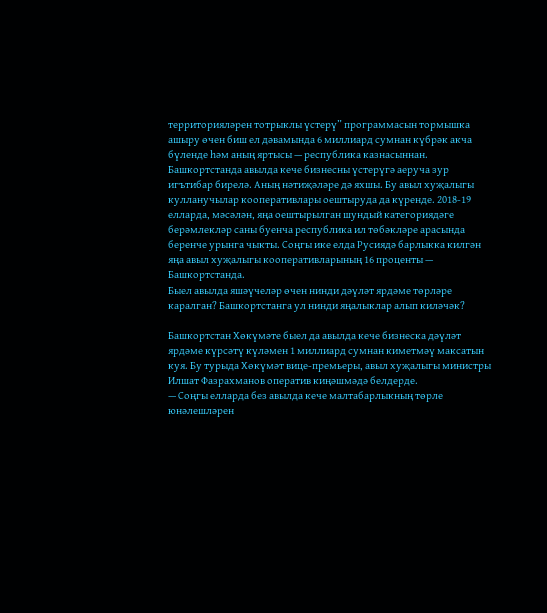территорияләрен тотрыклы үстерү” программасын тормышка ашыру өчен биш ел дәвамында 6 миллиард сумнан күбрәк акча бүленде һәм аның яртысы — республика казнасыннан.
Башкортстанда авылда кече бизнесны үстерүгә аеруча зур игътибар бирелә. Аның нәтиҗәләре дә яхшы. Бу авыл хуҗалыгы кулланучылар кооперативлары оештыруда да күренде. 2018-19 елларда, мәсәлән, яңа оештырылган шундый категориядәге берәмлекләр саны буенча республика ил төбәкләре арасында беренче урынга чыкты. Соңгы ике елда Русиядә барлыкка килгән яңа авыл хуҗалыгы кооперативларының 16 проценты — Башкортстанда.
Быел авылда яшәүчеләр өчен нинди дәүләт ярдәме төрләре каралган? Башкортстанга ул нинди яңалыклар алып киләчәк?

Башкортстан Хөкүмәте быел да авылда кече бизнеска дәүләт ярдәме күрсәтү күләмен 1 миллиард сумнан киметмәү максатын куя. Бу турыда Хөкүмәт вице-премьеры, авыл хуҗалыгы министры Илшат Фазрахманов оператив киңәшмәдә белдерде.
— Соңгы елларда без авылда кече малтабарлыкның төрле юнәлешләрен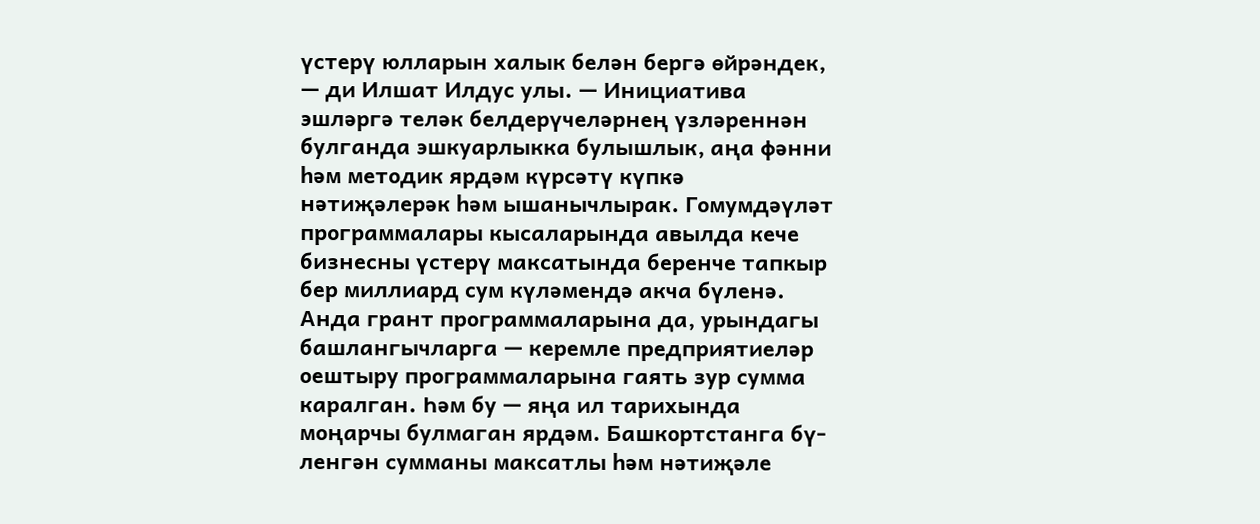үстерү юлларын халык белән бергә өйрәндек, — ди Илшат Илдус улы. — Инициатива эшләргә теләк белдерүчеләрнең үзләреннән булганда эшкуарлыкка булышлык, аңа фәнни һәм методик ярдәм күрсәтү күпкә нәтиҗәлерәк һәм ышанычлырак. Гомумдәүләт программалары кысаларында авылда кече бизнесны үстерү максатында беренче тапкыр бер миллиард сум күләмендә акча бүленә. Анда грант программаларына да, урындагы башлангычларга — керемле предприятиеләр оештыру программаларына гаять зур сумма каралган. Һәм бу — яңа ил тарихында моңарчы булмаган ярдәм. Башкортстанга бү-ленгән сумманы максатлы һәм нәтиҗәле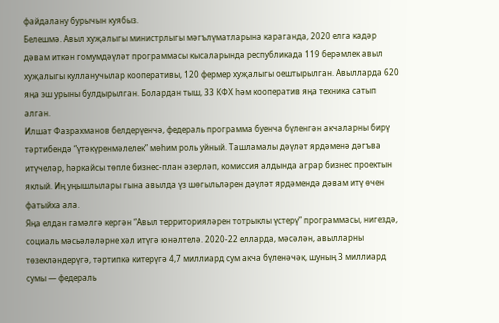файдалану бурычын куябыз.
Белешмә. Авыл хуҗалыгы министрлыгы мәгълүматларына караганда, 2020 елга кадәр дәвам иткән гомумдәүләт программасы кысаларында республикада 119 берәмлек авыл хуҗалыгы кулланучылар кооперативы, 120 фермер хуҗалыгы оештырылган. Авылларда 620 яңа эш урыны булдырылган. Болардан тыш, 33 КФХ һәм кооператив яңа техника сатып алган.
Илшат Фазрахманов белдерүенчә, федераль программа буенча бүленгән акчаларны бирү тәртибендә “үтәкүренмәлелек” мөһим роль уйный. Ташламалы дәүләт ярдәменә дәгъва итүчеләр, һәркайсы төпле бизнес-план әзерләп, комиссия алдында аграр бизнес проектын яклый. Иң уңышлылары гына авылда үз шөгыльләрен дәүләт ярдәмендә дәвам итү өчен фатыйха ала.
Яңа елдан гамәлгә кергән “Авыл территорияләрен тотрыклы үстерү” программасы, нигездә, социаль мәсьәләләрне хәл итүгә юнәлтелә. 2020-22 елларда, мәсәлән, авылларны төзекләндерүгә, тәртипкә китерүгә 4,7 миллиард сум акча бүленәчәк, шуның 3 миллиард сумы — федераль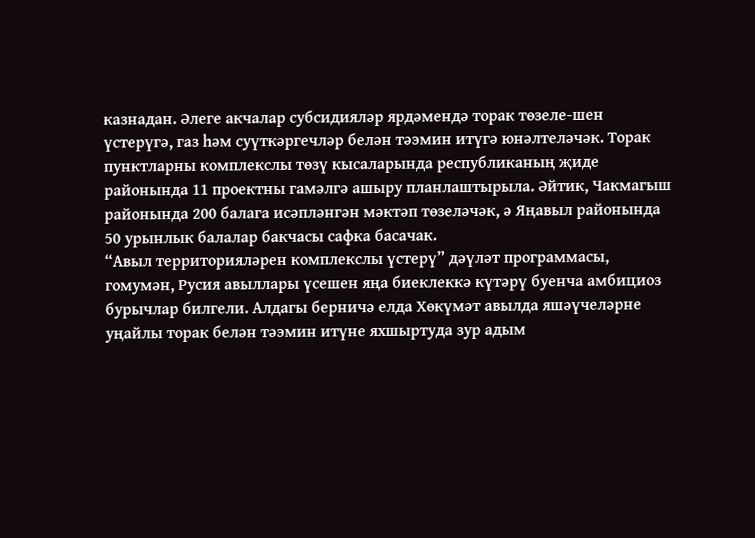казнадан. Әлеге акчалар субсидияләр ярдәмендә торак төзеле-шен үстерүгә, газ һәм суүткәргечләр белән тәэмин итүгә юнәлтеләчәк. Торак пунктларны комплекслы төзү кысаларында республиканың җиде районында 11 проектны гамәлгә ашыру планлаштырыла. Әйтик, Чакмагыш районында 200 балага исәпләнгән мәктәп төзеләчәк, ә Яңавыл районында 50 урынлык балалар бакчасы сафка басачак.
“Авыл территорияләрен комплекслы үстерү” дәүләт программасы, гомумән, Русия авыллары үсешен яңа биеклеккә күтәрү буенча амбициоз бурычлар билгели. Алдагы берничә елда Хөкүмәт авылда яшәүчеләрне уңайлы торак белән тәэмин итүне яхшыртуда зур адым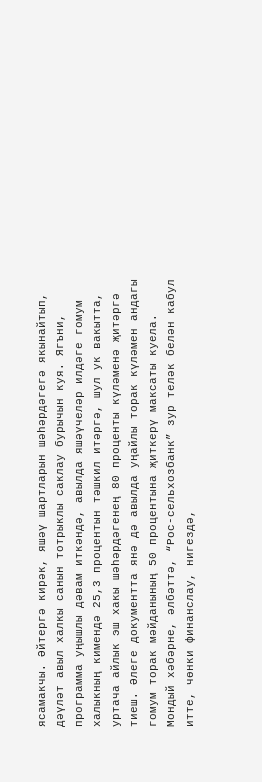ясамакчы. Әйтергә кирәк, яшәү шартларын шәһәрдәгегә якынайтып, дәүләт авыл халкы санын тотрыклы саклау бурычын куя. Ягъни, программа уңышлы дәвам иткәндә, авылда яшәүчеләр илдәге гомум халыкның кимендә 25,3 процентын тәшкил итәргә, шул ук вакытта, уртача айлык эш хакы шәһәрдәгенең 80 проценты күләменә җитәргә тиеш. Әлеге документта янә дә авылда уңайлы торак күләмен андагы гомум торак мәйданының 50 процентына җиткерү максаты куела.
Мондый хәбәрне, әлбәттә, “Рос-сельхозбанк” зур теләк белән кабул итте, чөнки финанслау, нигездә,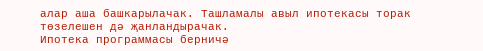алар аша башкарылачак. Ташламалы авыл ипотекасы торак төзелешен дә җанландырачак.
Ипотека программасы берничә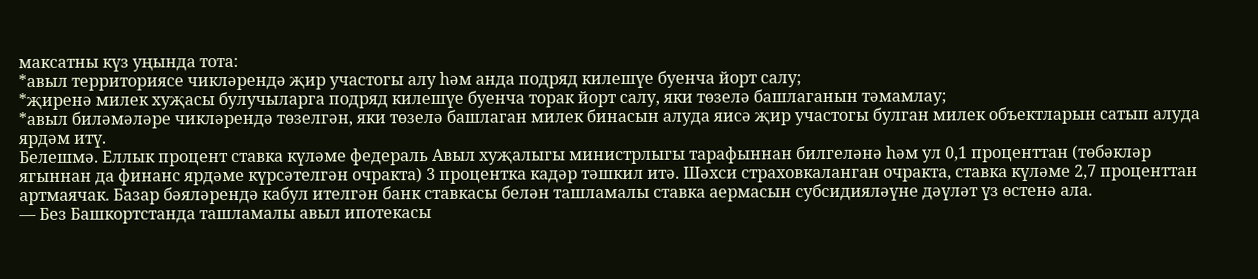максатны күз уңында тота:
*авыл территориясе чикләрендә җир участогы алу һәм анда подряд килешүе буенча йорт салу;
*җиренә милек хуҗасы булучыларга подряд килешүе буенча торак йорт салу, яки төзелә башлаганын тәмамлау;
*авыл биләмәләре чикләрендә төзелгән, яки төзелә башлаган милек бинасын алуда яисә җир участогы булган милек объектларын сатып алуда ярдәм итү.
Белешмә. Еллык процент ставка күләме федераль Авыл хуҗалыгы министрлыгы тарафыннан билгеләнә һәм ул 0,1 проценттан (төбәкләр ягыннан да финанс ярдәме күрсәтелгән очракта) 3 процентка кадәр тәшкил итә. Шәхси страховкаланган очракта, ставка күләме 2,7 проценттан артмаячак. Базар бәяләрендә кабул ителгән банк ставкасы белән ташламалы ставка аермасын субсидияләүне дәүләт үз өстенә ала.
— Без Башкортстанда ташламалы авыл ипотекасы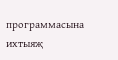программасына ихтыяҗ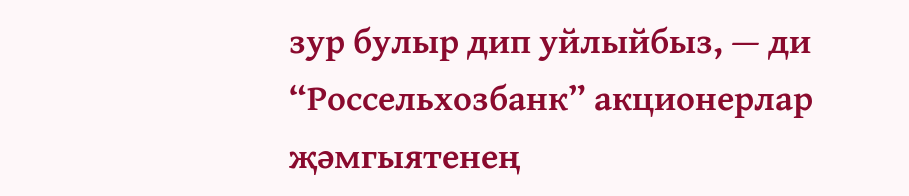зур булыр дип уйлыйбыз, — ди “Россельхозбанк” акционерлар җәмгыятенең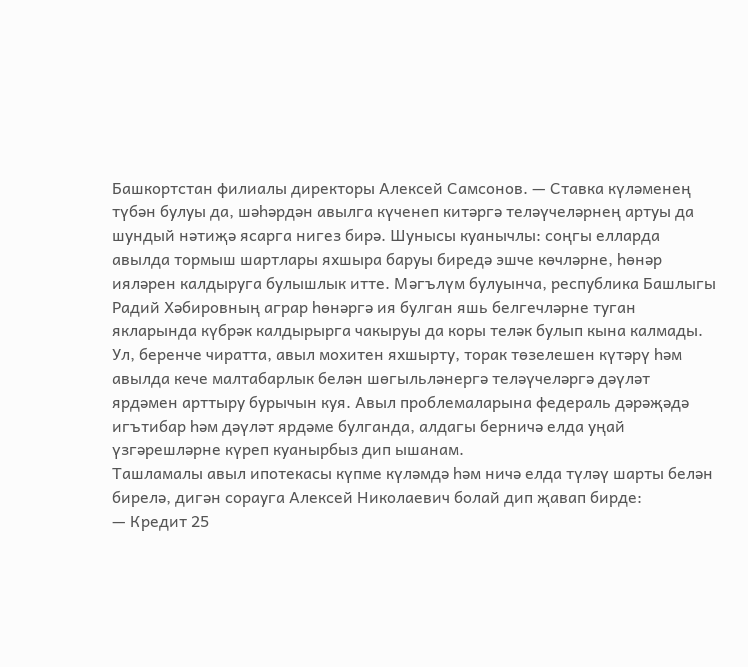Башкортстан филиалы директоры Алексей Самсонов. — Ставка күләменең түбән булуы да, шәһәрдән авылга күченеп китәргә теләүчеләрнең артуы да шундый нәтиҗә ясарга нигез бирә. Шунысы куанычлы: соңгы елларда авылда тормыш шартлары яхшыра баруы биредә эшче көчләрне, һөнәр ияләрен калдыруга булышлык итте. Мәгълүм булуынча, республика Башлыгы Радий Хәбировның аграр һөнәргә ия булган яшь белгечләрне туган якларында күбрәк калдырырга чакыруы да коры теләк булып кына калмады. Ул, беренче чиратта, авыл мохитен яхшырту, торак төзелешен күтәрү һәм авылда кече малтабарлык белән шөгыльләнергә теләүчеләргә дәүләт ярдәмен арттыру бурычын куя. Авыл проблемаларына федераль дәрәҗәдә игътибар һәм дәүләт ярдәме булганда, алдагы берничә елда уңай үзгәрешләрне күреп куанырбыз дип ышанам.
Ташламалы авыл ипотекасы күпме күләмдә һәм ничә елда түләү шарты белән бирелә, дигән сорауга Алексей Николаевич болай дип җавап бирде:
— Кредит 25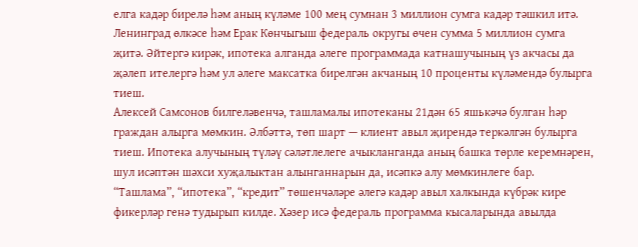елга кадәр бирелә һәм аның күләме 100 мең сумнан 3 миллион сумга кадәр тәшкил итә. Ленинград өлкәсе һәм Ерак Көнчыгыш федераль округы өчен сумма 5 миллион сумга җитә. Әйтергә кирәк, ипотека алганда әлеге программада катнашучының үз акчасы да җәлеп ителергә һәм ул әлеге максатка бирелгән акчаның 10 проценты күләмендә булырга тиеш.
Алексей Самсонов билгеләвенчә, ташламалы ипотеканы 21дән 65 яшькәчә булган һәр граждан алырга мөмкин. Әлбәттә, төп шарт — клиент авыл җирендә теркәлгән булырга тиеш. Ипотека алучының түләү сәләтлелеге ачыкланганда аның башка төрле керемнәрен, шул исәптән шәхси хуҗалыктан алынганнарын да, исәпкә алу мөмкинлеге бар.
“Ташлама”, “ипотека”, “кредит” төшенчәләре әлегә кадәр авыл халкында күбрәк кире фикерләр генә тудырып килде. Хәзер исә федераль программа кысаларында авылда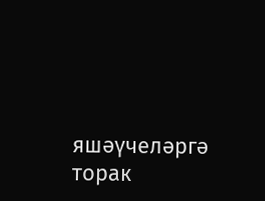яшәүчеләргә торак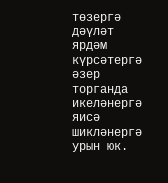төзергә дәүләт ярдәм күрсәтергә әзер торганда икеләнергә яисә шикләнергә урын юк.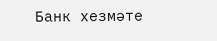Банк хезмәте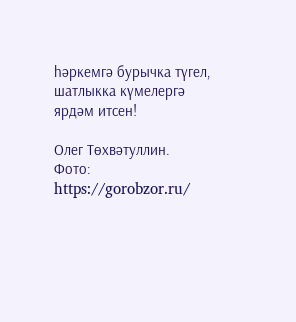һәркемгә бурычка түгел, шатлыкка күмелергә ярдәм итсен!

Олег Төхвәтуллин.
Фото: https://gorobzor.ru/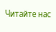Читайте нас